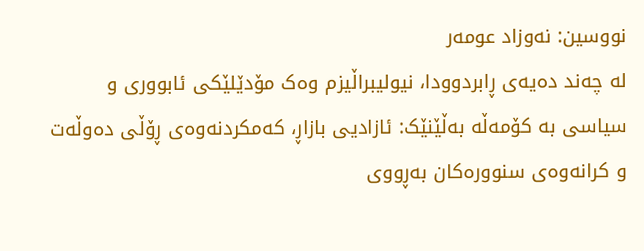نووسین: نەوزاد عومەر
لە چەند دەیەی ڕابردوودا، نیولیبراڵیزم وەک مۆدێلێکی ئابووری و سیاسی بە کۆمەڵە بەڵێنێک: ئازادیی بازاڕ، کەمکردنەوەی ڕۆڵی دەوڵەت و کرانەوەی سنوورەکان بەڕووی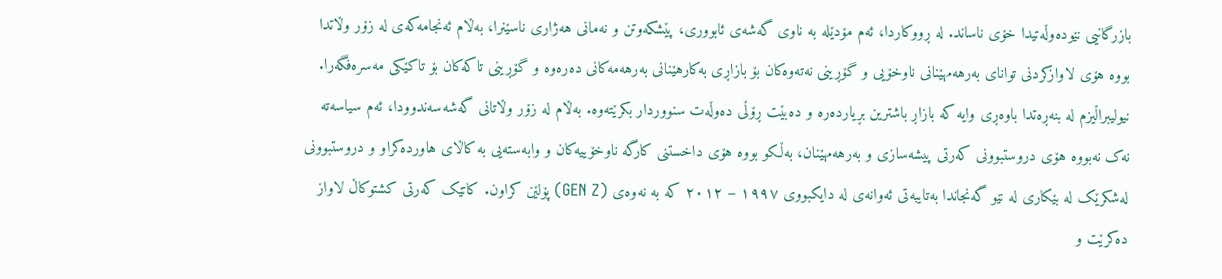بازرگانیی نێودەوڵەتیدا خۆی ناساند. لە ڕووکاردا، ئەم مۆدێلە بە ناوی گەشەی ئابووری، پێشکەوتن و نەمانی هەژاری ناسێنرا، بەڵام ئەنجامەکەی لە زۆر وڵاتدا بووە هۆی لاوازکردنی توانای بەرهەمهێنانی ناوخۆیی و گۆڕینی نەتەوەکان بۆ بازاڕی بەکارهێنانی بەرهەمەکانی دەرەوە و گۆڕینی تاکەکان بۆ تاکێکی مەسرەفگەرا.
نیولیبراڵیزم لە بنەڕەتدا باوەڕی وایە کە بازاڕ باشترین بڕیاردەرە و دەبێت ڕۆڵی دەوڵەت سنووردار بکرێتەوە. بەڵام لە زۆر وڵاتانی گەشەسەندوودا، ئەم سیاسەتە نەک نەبووە هۆی دروستبوونی کەرتی پیشەسازی و بەرهەمهێنان، بەڵکو بووە هۆی داخستنی کارگە ناوخۆییەکان و وابەستەیی بە کاڵای هاوردەکراو و دروستبوونی لەشکرێک لە بێکاری لە نێو گەنجاندا بەتایبەتی ئەوانەی لە دایکبووی ١٩٩٧ – ٢٠١٢ کە بە نەوەی (GEN Z) پۆلێن کراون. کاتێک کەرتی کشتوکاڵ لاواز دەکرێت و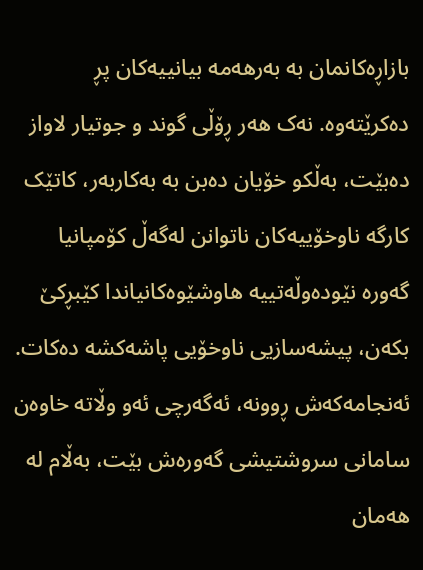بازاڕەکانمان بە بەرهەمە بیانییەکان پڕ دەکرێتەوە. نەک هەر ڕۆڵی گوند و جوتیار لاواز دەبێت، بەڵکو خۆیان دەبن بە بەکاربەر، کاتێک کارگە ناوخۆییەکان ناتوانن لەگەڵ کۆمپانیا گەورە نێودەوڵەتییە هاوشێوەکانیاندا کێبڕکێ بکەن، پیشەسازیی ناوخۆیی پاشەکشە دەکات. ئەنجامەکەش ڕوونە، ئەگەرچی ئەو وڵاتە خاوەن سامانی سروشتیشی گەورەش بێت، بەڵام لە هەمان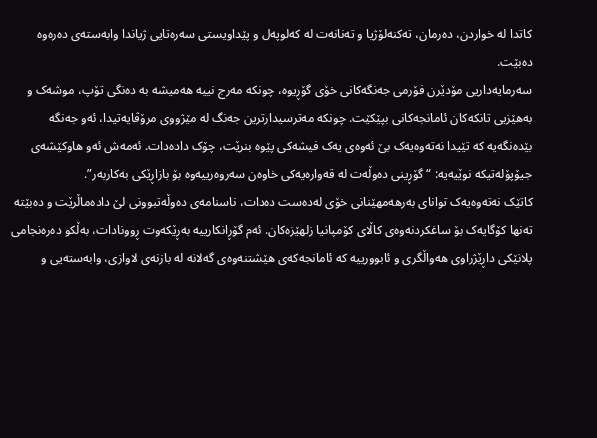کاتدا لە خواردن، دەرمان، تەکنەلۆژیا و تەنانەت لە کەلوپەل و پێداویستی سەرەتایی ژیاندا وابەستەی دەرەوە دەبێت.
سەرمایەداریی مۆدێرن فۆرمی جەنگەکانی خۆی گۆڕیوە، چونکە مەرج نییە هەمیشە بە دەنگی تۆپ، موشەک و بەهێزیی تانکەکان ئامانجەکانی بپێکێت. چونکە مەترسیدارترین جەنگ لە مێژووی مرۆڤایەتیدا، ئەو جەنگە بێدەنگەیە کە تێیدا نەتەوەیەک بێ ئەوەی یەک فیشەکی پێوە بنرێت، چۆک دادەدات. ئەمەش ئەو هاوکێشەی جیۆپۆلەتیکە نوێیەیە: “گۆڕینی دەوڵەت لە قەوارەیەکی خاوەن سەروەرییەوە بۆ بازاڕێکی بەکاربەر”.
کاتێک نەتەوەیەک توانای بەرهەمهێنانی خۆی لەدەست دەدات، ناسنامەی دەوڵەتبوونی لێ دادەماڵرێت و دەبێتە تەنها کۆگایەک بۆ ساغکردنەوەی کاڵای کۆمپانیا زلهێزەکان. ئەم گۆڕانکارییە بەڕێکەوت ڕوونادات، بەڵکو دەرەنجامی پلانێکی داڕێژراوی هەواڵگری و ئابوورییە کە ئامانجەکەی هێشتنەوەی گەلانە لە بازنەی لاوازی، وابەستەیی و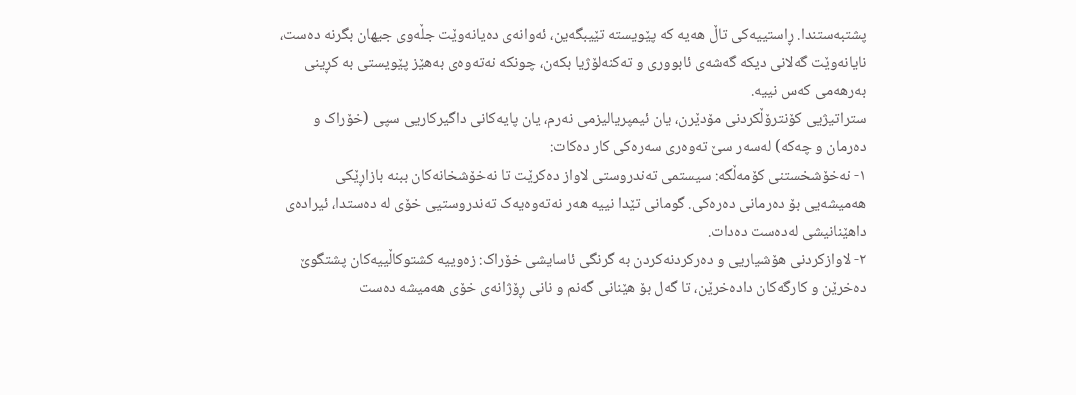پشتبەستندا. ڕاستییەکی تاڵ هەیە کە پێویستە تێیبگەین، ئەوانەی دەیانەوێت جڵەوی جیهان بگرنە دەست، نایانەوێت گەلانی دیکە گەشەی ئابووری و تەکنەلۆژیا بکەن، چونکە نەتەوەی بەهێز پێویستی بە کڕینی بەرهەمی کەس نییە.
ستراتیژیی کۆنترۆڵکردنی مۆدێرن، یان ئیمپریالیزمی نەرم، یان پایەکانی داگیرکاریی سپی (خۆراک و دەرمان و چەکە) لەسەر سێ تەوەری سەرەکی کار دەکات:
۱- نەخۆشخستنی کۆمەڵگە: سیستمی تەندروستی لاواز دەکرێت تا نەخۆشخانەکان ببنە بازاڕێکی هەمیشەیی بۆ دەرمانی دەرەکی. گومانی تێدا نییە هەر نەتەوەیەک تەندروستیی خۆی لە دەستدا، ئیرادەی داهێنانیشی لەدەست دەدات.
۲- لاوازکردنی هۆشیاریی و دەرکردنەکردن بە گرنگی ئاسایشی خۆراک: زەوییە کشتوکاڵییەکان پشتگوێ دەخرێن و کارگەکان دادەخرێن، تا گەل بۆ هێنانی گەنم و نانی ڕۆژانەی خۆی هەمیشە دەست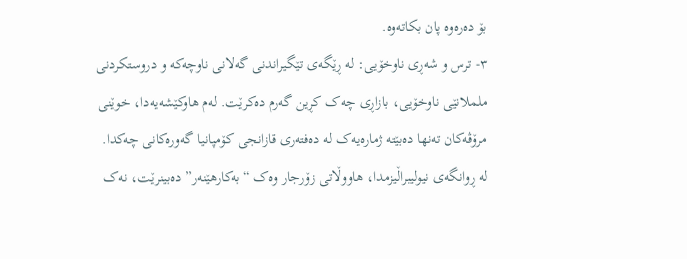بۆ دەرەوە پان بکاتەوە.
۳- ترس و شەڕی ناوخۆیی: لە ڕێگەی تێگیراندنی گەلانی ناوچەکە و دروستکردنی ململانێی ناوخۆیی، بازاڕی چەک کڕین گەرم دەکرێت. لەم هاوکێشەیەدا، خوێنی مرۆڤەکان تەنها دەبێتە ژمارەیەک لە دەفتەری قازانجی کۆمپانیا گەورەکانی چەکدا.
لە ڕوانگەی نیولیبراڵیزمدا، هاووڵاتی زۆرجار وەک “بەکارهێنەر” دەبینرێت، نەک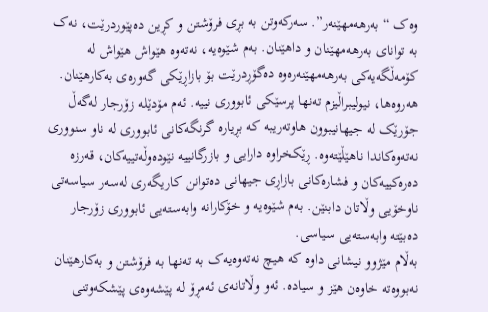وەک “بەرهەمهێنەر”. سەرکەوتن بە بڕی فرۆشتن و کڕین دەپێوردرێت، نەک بە توانای بەرهەمهێنان و داهێنان. بەم شێوەیە، نەتەوە هێواش هێواش لە کۆمەڵگەیەکی بەرهەمهێنەرەوە دەگۆڕدرێت بۆ بازاڕێکی گەورەی بەکارهێنان.
هەروەها، نیولیبراڵیزم تەنها پرسێکی ئابووری نییە. ئەم مۆدێلە زۆرجار لەگەڵ جۆرێک لە جیهانیبوون هاوتەریبە کە بڕیارە گرنگەکانی ئابووری لە ناو سنووری نەتەوەکاندا ناهێڵێتەوە. ڕێکخراوە دارایی و بازرگانییە نێودەوڵەتییەکان، قەرزە دەرەکییەکان و فشارەکانی بازاڕی جیهانی دەتوانن کاریگەری لەسەر سیاسەتی ناوخۆیی وڵاتان دابنێن. بەم شێوەیە و خۆکارانە وابەستەیی ئابووری زۆرجار دەبێتە وابەستەیی سیاسی.
بەڵام مێژوو نیشانی داوە کە هیچ نەتەوەیەک بە تەنها بە فرۆشتن و بەکارهێنان نەبووەتە خاوەن هێز و سیادە. ئەو وڵاتانەی ئەمڕۆ لە پێشەوەی پێشکەوتنی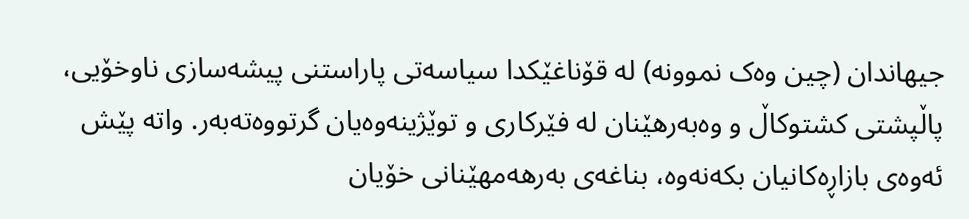جیهاندان (چین وەک نموونە) لە قۆناغێکدا سیاسەتی پاراستنی پیشەسازی ناوخۆیی، پاڵپشتی کشتوکاڵ و وەبەرهێنان لە فێرکاری و توێژینەوەیان گرتووەتەبەر. واتە پێش ئەوەی بازاڕەکانیان بکەنەوە، بناغەی بەرهەمهێنانی خۆیان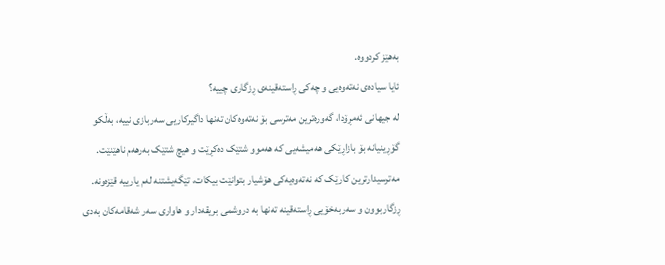بەهێز کردووە.
ئایا سیادەی نەتەوەیی و چەکی ڕاستەقینەی ڕزگاری چییە؟
لە جیهانی ئەمڕۆدا، گەورەترین مەترسی بۆ نەتەوەکان تەنها داگیرکاریی سەربازی نییە، بەڵکو گۆڕینیانە بۆ بازاڕێکی هەمیشەیی کە هەموو شتێک دەکڕێت و هیچ شتێک بەرهەم ناهێنێت. مەترسیدارترین کارێک کە نەتەوەیەکی هۆشیار بتوانێت بیکات، تێگەیشتنە لەم یارییە قێزەونە. ڕزگاربوون و سەربەخۆیی ڕاستەقینە تەنها بە دروشمی بریقەدار و هاواری سەر شەقامەکان بەدی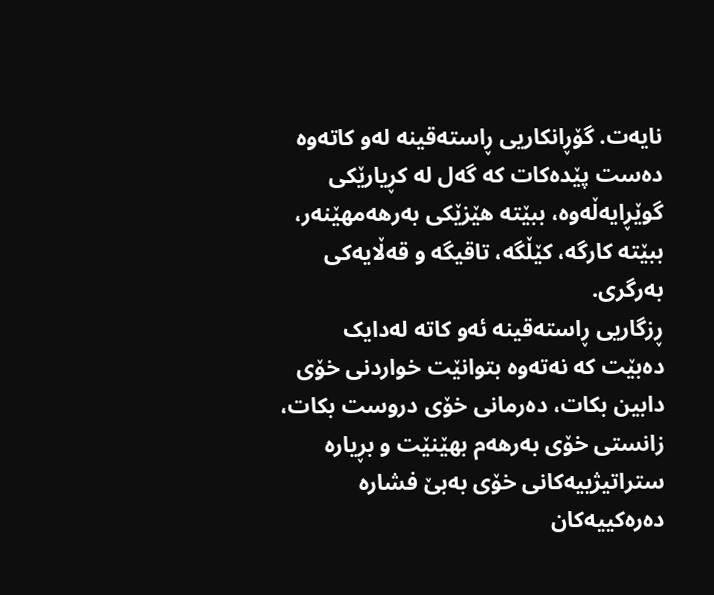نایەت. گۆڕانکاریی ڕاستەقینە لەو کاتەوە دەست پێدەکات کە گەل لە کڕیارێکی گوێڕایەڵەوە، ببێتە هێزێکی بەرهەمهێنەر، ببێتە کارگە، کێڵگە، تاقیگە و قەڵایەکی بەرگری.
ڕزگاریی ڕاستەقینە ئەو کاتە لەدایک دەبێت کە نەتەوە بتوانێت خواردنی خۆی دابین بکات، دەرمانی خۆی دروست بکات، زانستی خۆی بەرهەم بهێنێت و بڕیارە ستراتیژییەکانی خۆی بەبێ فشارە دەرەکییەکان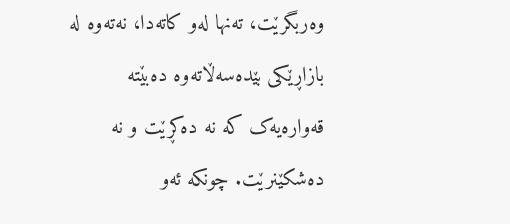وەربگرێت، تەنها لەو کاتەدا، نەتەوە لە بازاڕێکی بێدەسەڵاتەوە دەبێتە قەوارەیەک کە نە دەکڕێت و نە دەشکێنرێت. چونکە ئەو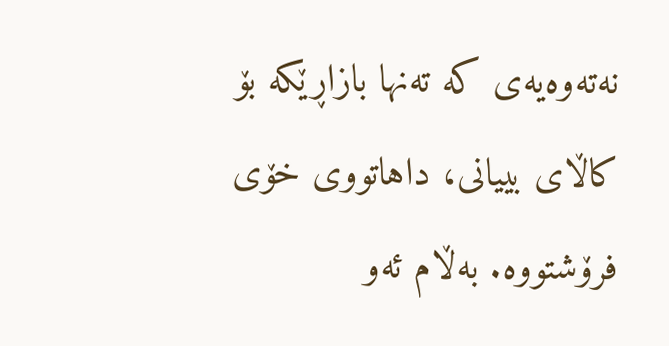نەتەوەیەی کە تەنها بازاڕێکە بۆ کاڵای بییانی، داهاتووی خۆی فرۆشتووە. بەڵام ئەو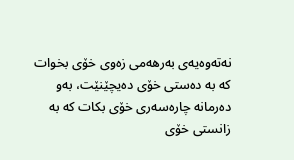نەتەوەیەی بەرهەمی زەوی خۆی بخوات کە بە دەستی خۆی دەیچێنێت، بەو دەرمانە چارەسەری خۆی بکات کە بە زانستی خۆی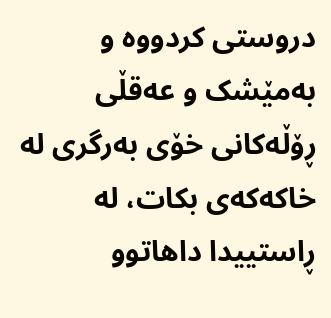دروستی کردووە و بەمێشک و عەقڵی ڕۆڵەکانی خۆی بەرگری لە خاکەکەی بکات، لە ڕاستییدا داهاتوو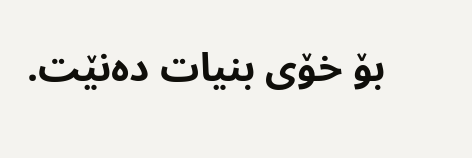بۆ خۆی بنیات دەنێت.